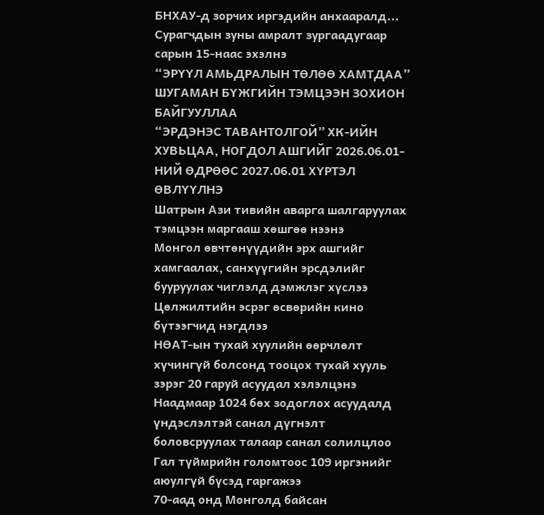БНХАУ-д зорчих иргэдийн анхааралд...
Сурагчдын зуны амралт зургаадугаар сарын 15-наас эхэлнэ
“ЭРҮҮЛ АМЬДРАЛЫН ТӨЛӨӨ ХАМТДАА” ШУГАМАН БҮЖГИЙН ТЭМЦЭЭН ЗОХИОН БАЙГУУЛЛАА
“ЭРДЭНЭС ТАВАНТОЛГОЙ” ХК-ИЙН ХУВЬЦАА, НОГДОЛ АШГИЙГ 2026.06.01-НИЙ ӨДРӨӨС 2027.06.01 ХҮРТЭЛ ӨВЛҮҮЛНЭ
Шатрын Ази тивийн аварга шалгаруулах тэмцээн маргааш хөшгөө нээнэ
Монгол өвчтөнүүдийн эрх ашгийг хамгаалах, санхүүгийн эрсдэлийг бууруулах чиглэлд дэмжлэг хүслээ
Цөлжилтийн эсрэг өсвөрийн кино бүтээгчид нэгдлээ
НӨАТ-ын тухай хуулийн өөрчлөлт хүчингүй болсонд тооцох тухай хууль зэрэг 20 гаруй асуудал хэлэлцэнэ
Наадмаар 1024 бөх зодоглох асуудалд үндэслэлтэй санал дүгнэлт боловсруулах талаар санал солилцлоо
Гал түймрийн голомтоос 109 иргэнийг аюулгүй бүсэд гаргажээ
70-аад онд Монголд байсан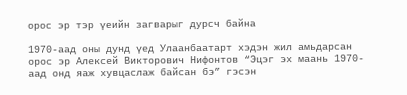орос эр тэр үеийн загварыг дурсч байна

1970-аад оны дунд үед Улаанбаатарт хэдэн жил амьдарсан орос эр Алексей Викторович Нифонтов “Эцэг эх маань 1970-аад онд яаж хувцаслаж байсан бэ” гэсэн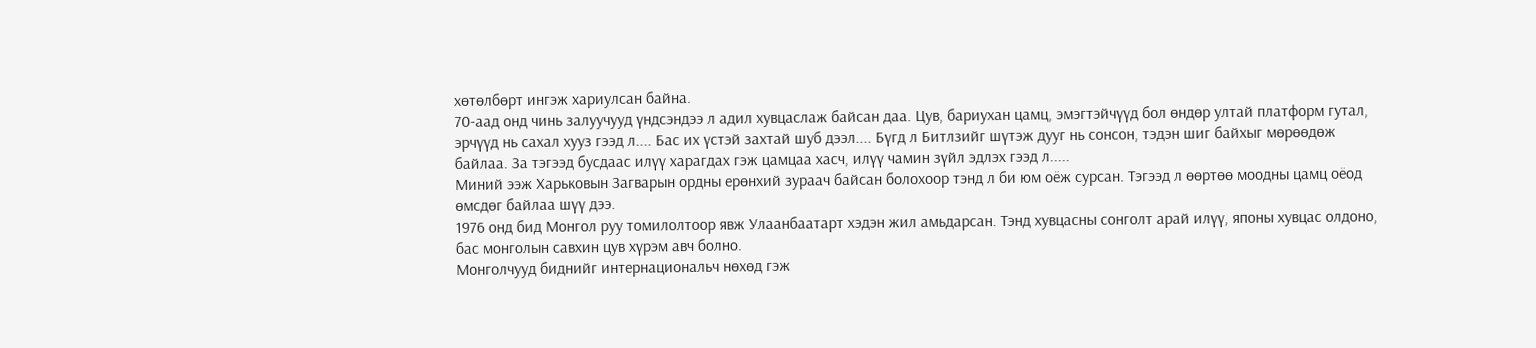хөтөлбөрт ингэж хариулсан байна.
70-аад онд чинь залуучууд үндсэндээ л адил хувцаслаж байсан даа. Цув, бариухан цамц, эмэгтэйчүүд бол өндөр ултай платформ гутал, эрчүүд нь сахал хууз гээд л.... Бас их үстэй захтай шуб дээл.... Бүгд л Битлзийг шүтэж дууг нь сонсон, тэдэн шиг байхыг мөрөөдөж байлаа. За тэгээд бусдаас илүү харагдах гэж цамцаа хасч, илүү чамин зүйл эдлэх гээд л.....
Миний ээж Харьковын Загварын ордны ерөнхий зураач байсан болохоор тэнд л би юм оёж сурсан. Тэгээд л өөртөө моодны цамц оёод өмсдөг байлаа шүү дээ.
1976 онд бид Монгол руу томилолтоор явж Улаанбаатарт хэдэн жил амьдарсан. Тэнд хувцасны сонголт арай илүү, японы хувцас олдоно, бас монголын савхин цув хүрэм авч болно.
Монголчууд биднийг интернациональч нөхөд гэж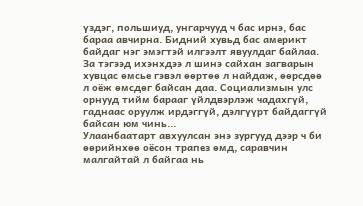үздэг, польшиуд, унгарчууд ч бас ирнэ, бас бараа авчирна. Бидний хувьд бас америкт байдаг нэг эмэгтэй илгээлт явуулдаг байлаа.
За тэгээд ихэнхдээ л шинэ сайхан загварын хувцас өмсье гэвэл өөртөө л найдаж, өөрсдөө л оёж өмсдөг байсан даа. Социализмын улс орнууд тийм барааг үйлдвэрлэж чадахгүй, гаднаас оруулж ирдэггүй, дэлгүүрт байдаггүй байсан юм чинь...
Улаанбаатарт авхуулсан энэ зургууд дээр ч би өөрийнхөө оёсон трапез өмд, саравчин малгайтай л байгаа нь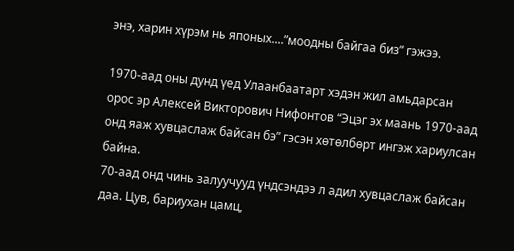энэ, харин хүрэм нь японых....”моодны байгаа биз” гэжээ.

1970-аад оны дунд үед Улаанбаатарт хэдэн жил амьдарсан орос эр Алексей Викторович Нифонтов “Эцэг эх маань 1970-аад онд яаж хувцаслаж байсан бэ” гэсэн хөтөлбөрт ингэж хариулсан байна.
70-аад онд чинь залуучууд үндсэндээ л адил хувцаслаж байсан даа. Цув, бариухан цамц,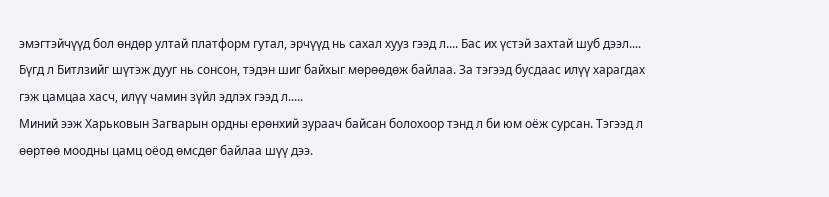эмэгтэйчүүд бол өндөр ултай платформ гутал, эрчүүд нь сахал хууз гээд л.... Бас их үстэй захтай шуб дээл.... Бүгд л Битлзийг шүтэж дууг нь сонсон, тэдэн шиг байхыг мөрөөдөж байлаа. За тэгээд бусдаас илүү харагдах гэж цамцаа хасч, илүү чамин зүйл эдлэх гээд л.....
Миний ээж Харьковын Загварын ордны ерөнхий зураач байсан болохоор тэнд л би юм оёж сурсан. Тэгээд л өөртөө моодны цамц оёод өмсдөг байлаа шүү дээ.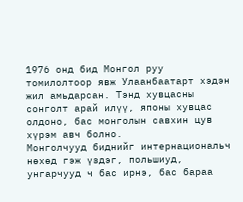1976 онд бид Монгол руу томилолтоор явж Улаанбаатарт хэдэн жил амьдарсан. Тэнд хувцасны сонголт арай илүү, японы хувцас олдоно, бас монголын савхин цув хүрэм авч болно.
Монголчууд биднийг интернациональч нөхөд гэж үздэг, польшиуд, унгарчууд ч бас ирнэ, бас бараа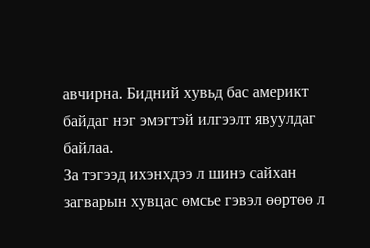авчирна. Бидний хувьд бас америкт байдаг нэг эмэгтэй илгээлт явуулдаг байлаа.
За тэгээд ихэнхдээ л шинэ сайхан загварын хувцас өмсье гэвэл өөртөө л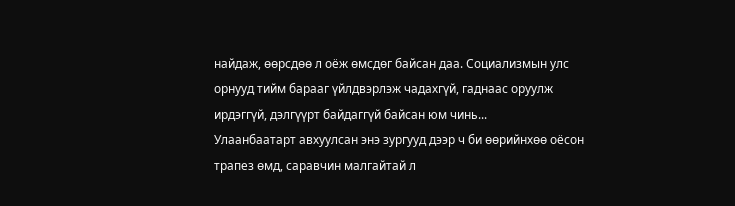найдаж, өөрсдөө л оёж өмсдөг байсан даа. Социализмын улс орнууд тийм барааг үйлдвэрлэж чадахгүй, гаднаас оруулж ирдэггүй, дэлгүүрт байдаггүй байсан юм чинь...
Улаанбаатарт авхуулсан энэ зургууд дээр ч би өөрийнхөө оёсон трапез өмд, саравчин малгайтай л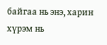байгаа нь энэ, харин хүрэм нь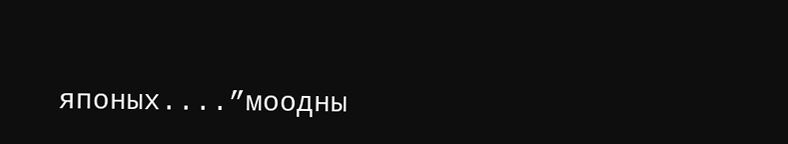японых....”моодны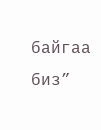байгаа биз”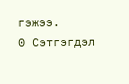гэжээ.
0 Сэтгэгдэл